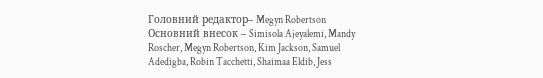Головний редактор– Megyn Robertson
Основний внесок – Simisola Ajeyalemi, Mandy Roscher, Megyn Robertson, Kim Jackson, Samuel Adedigba, Robin Tacchetti, Shaimaa Eldib, Jess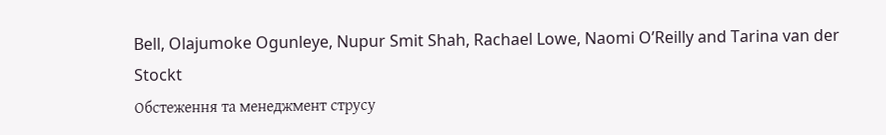Bell, Olajumoke Ogunleye, Nupur Smit Shah, Rachael Lowe, Naomi O’Reilly and Tarina van der Stockt
Обстеження та менеджмент струсу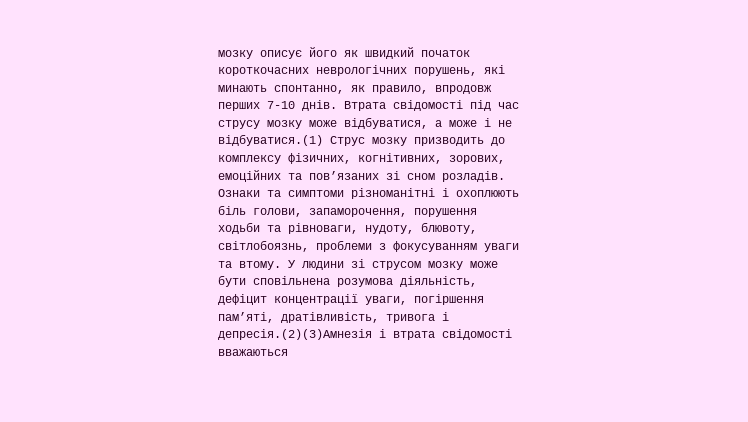мозку описує його як швидкий початок короткочасних неврологічних порушень, які минають спонтанно, як правило, впродовж перших 7-10 днів. Втрата свідомості під час струсу мозку може відбуватися, а може і не відбуватися.(1) Струс мозку призводить до комплексу фізичних, когнітивних, зорових, емоційних та пов’язаних зі сном розладів. Ознаки та симптоми різноманітні і охоплюють біль голови, запаморочення, порушення ходьби та рівноваги, нудоту, блювоту, світлобоязнь, проблеми з фокусуванням уваги та втому. У людини зі струсом мозку може бути сповільнена розумова діяльність, дефіцит концентрації уваги, погіршення пам’яті, дратівливість, тривога і депресія.(2)(3)Амнезія і втрата свідомості вважаються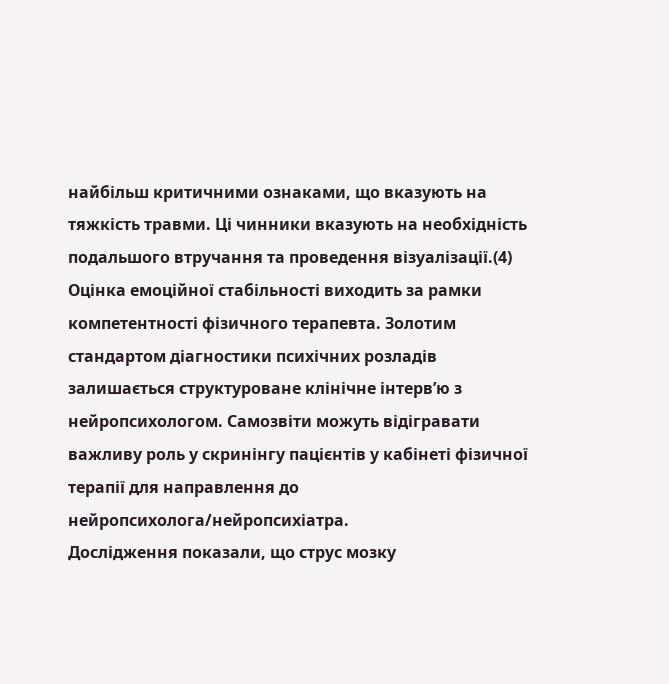найбільш критичними ознаками, що вказують на тяжкість травми. Ці чинники вказують на необхідність подальшого втручання та проведення візуалізації.(4)
Оцінка емоційної стабільності виходить за рамки компетентності фізичного терапевта. Золотим стандартом діагностики психічних розладів залишається структуроване клінічне інтерв’ю з нейропсихологом. Самозвіти можуть відігравати важливу роль у скринінгу пацієнтів у кабінеті фізичної терапії для направлення до нейропсихолога/нейропсихіатра.
Дослідження показали, що струс мозку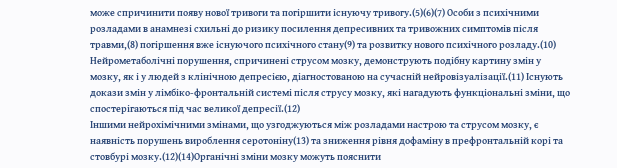може спричинити появу нової тривоги та погіршити існуючу тривогу.(5)(6)(7) Особи з психічними розладами в анамнезі схильні до ризику посилення депресивних та тривожних симптомів після травми,(8) погіршення вже існуючого психічного стану(9) та розвитку нового психічного розладу.(10) Нейрометаболічні порушення, спричинені струсом мозку, демонструють подібну картину змін у мозку, як і у людей з клінічною депресією, діагностованою на сучасній нейровізуалізації.(11) Існують докази змін у лімбіко-фронтальній системі після струсу мозку, які нагадують функціональні зміни, що спостерігаються під час великої депресії.(12)
Іншими нейрохімічними змінами, що узгоджуються між розладами настрою та струсом мозку, є наявність порушень вироблення серотоніну(13) та зниження рівня дофаміну в префронтальній корі та стовбурі мозку.(12)(14)Органічні зміни мозку можуть пояснити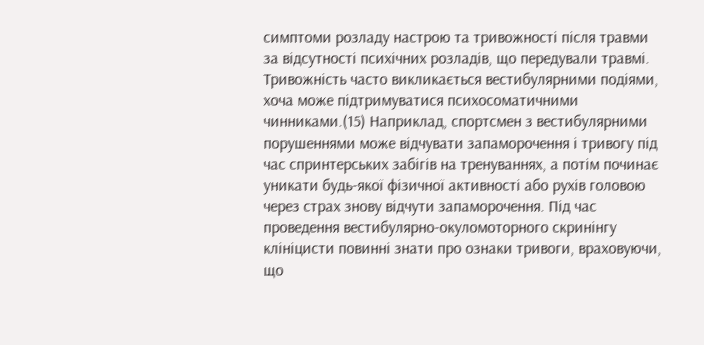симптоми розладу настрою та тривожності після травми за відсутності психічних розладів, що передували травмі. Тривожність часто викликається вестибулярними подіями, хоча може підтримуватися психосоматичними чинниками.(15) Наприклад, спортсмен з вестибулярними порушеннями може відчувати запаморочення і тривогу під час спринтерських забігів на тренуваннях, а потім починає уникати будь-якої фізичної активності або рухів головою через страх знову відчути запаморочення. Під час проведення вестибулярно-окуломоторного скринінгу клініцисти повинні знати про ознаки тривоги, враховуючи, що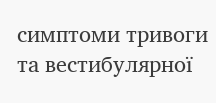симптоми тривоги та вестибулярної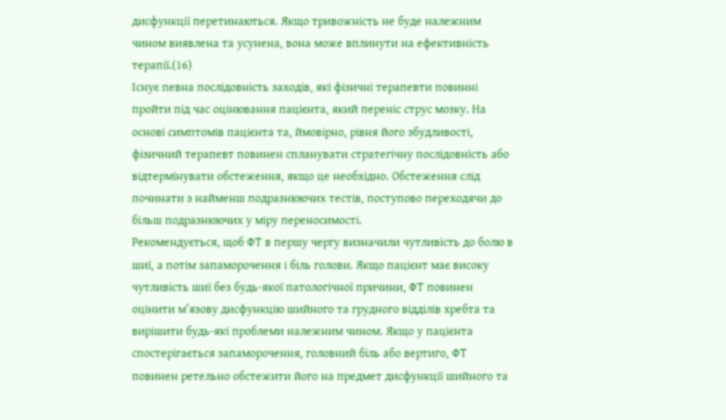дисфункції перетинаються. Якщо тривожність не буде належним чином виявлена та усунена, вона може вплинути на ефективність терапії.(16)
Існує певна послідовність заходів, які фізичні терапевти повинні пройти під час оцінювання пацієнта, який переніс струс мозку. На основі симптомів пацієнта та, ймовірно, рівня його збудливості, фізичний терапевт повинен спланувати стратегічну послідовність або відтермінувати обстеження, якщо це необхідно. Обстеження слід починати з найменш подразнюючих тестів, поступово переходячи до більш подразнюючих у міру переносимості.
Рекомендується, щоб ФТ в першу чергу визначили чутливість до болю в шиї, а потім запаморочення і біль голови. Якщо пацієнт має високу чутливість шиї без будь-якої патологічної причини, ФТ повинен оцінити м’язову дисфункцію шийного та грудного відділів хребта та вирішити будь-які проблеми належним чином. Якщо у пацієнта спостерігається запаморочення, головний біль або вертиго, ФТ повинен ретельно обстежити його на предмет дисфункції шийного та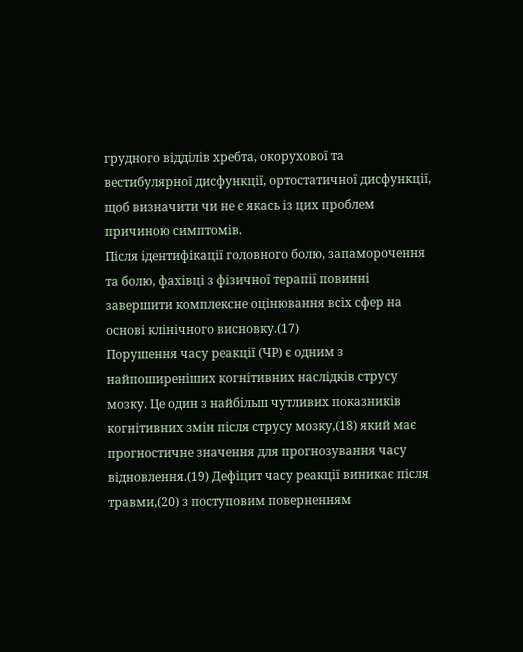грудного відділів хребта, окорухової та вестибулярної дисфункції, ортостатичної дисфункції, щоб визначити чи не є якась із цих проблем причиною симптомів.
Після ідентифікації головного болю, запаморочення та болю, фахівці з фізичної терапії повинні завершити комплексне оцінювання всіх сфер на основі клінічного висновку.(17)
Порушення часу реакції (ЧР) є одним з найпоширеніших когнітивних наслідків струсу мозку. Це один з найбільш чутливих показників когнітивних змін після струсу мозку,(18) який має прогностичне значення для прогнозування часу відновлення.(19) Дефіцит часу реакції виникає після травми,(20) з поступовим поверненням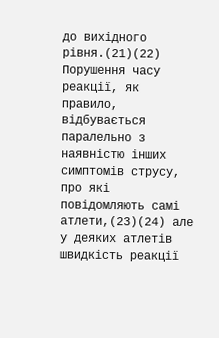до вихідного рівня.(21)(22) Порушення часу реакції, як правило, відбувається паралельно з наявністю інших симптомів струсу, про які повідомляють самі атлети,(23)(24) але у деяких атлетів швидкість реакції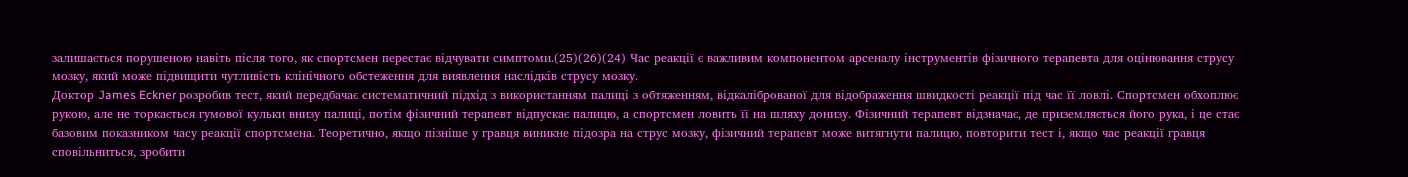залишається порушеною навіть після того, як спортсмен перестає відчувати симптоми.(25)(26)(24) Час реакції є важливим компонентом арсеналу інструментів фізичного терапевта для оцінювання струсу мозку, який може підвищити чутливість клінічного обстеження для виявлення наслідків струсу мозку.
Доктор James Eckner розробив тест, який передбачає систематичний підхід з використанням палиці з обтяженням, відкаліброваної для відображення швидкості реакції під час її ловлі. Спортсмен обхоплює рукою, але не торкається гумової кульки внизу палиці, потім фізичний терапевт відпускає палицю, а спортсмен ловить її на шляху донизу. Фізичний терапевт відзначає, де приземляється його рука, і це стає базовим показником часу реакції спортсмена. Теоретично, якщо пізніше у гравця виникне підозра на струс мозку, фізичний терапевт може витягнути палицю, повторити тест і, якщо час реакції гравця сповільниться, зробити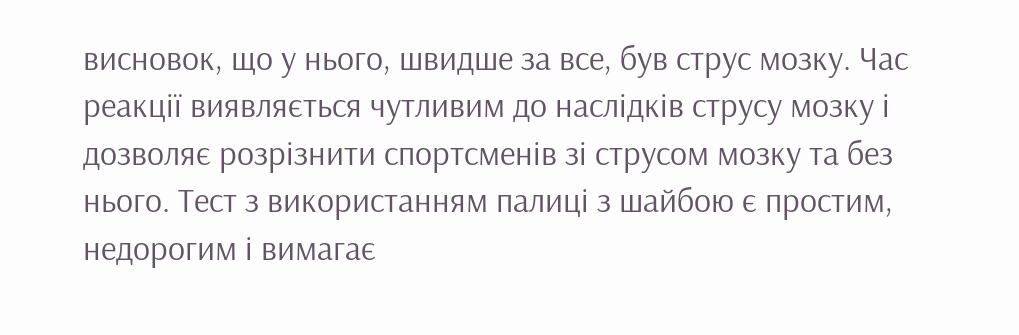висновок, що у нього, швидше за все, був струс мозку. Час реакції виявляється чутливим до наслідків струсу мозку і дозволяє розрізнити спортсменів зі струсом мозку та без нього. Тест з використанням палиці з шайбою є простим, недорогим і вимагає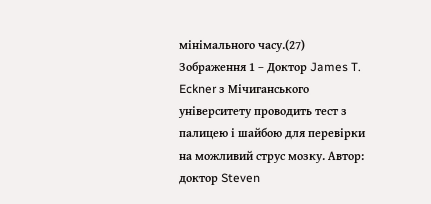мінімального часу.(27)
Зображення 1 – Доктор James T. Eckner з Мічиганського університету проводить тест з палицею і шайбою для перевірки на можливий струс мозку. Автор: доктор Steven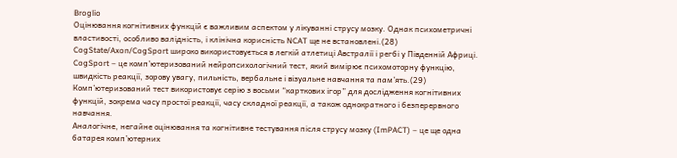Broglio
Оцінювання когнітивних функцій є важливим аспектом у лікуванні струсу мозку. Однак психометричні властивості, особливо валідність, і клінічна корисність NCAT ще не встановлені.(28) CogState/Axon/CogSport широко використовується в легкій атлетиці Австралії і регбі у Південній Африці. CogSport – це комп’ютеризований нейропсихологічний тест, який вимірює психомоторну функцію, швидкість реакції, зорову увагу, пильність, вербальне і візуальне навчання та пам’ять.(29) Комп’ютеризований тест використовує серію з восьми “карткових ігор” для дослідження когнітивних функцій, зокрема часу простої реакції, часу складної реакції, а також однократного і безперервного навчання.
Аналогічне, негайне оцінювання та когнітивне тестування після струсу мозку (ImPACT) – це ще одна батарея комп’ютерних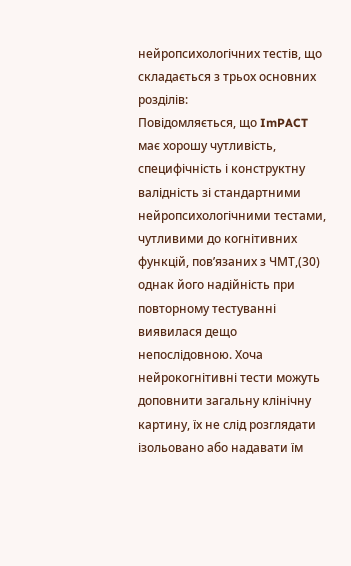нейропсихологічних тестів, що складається з трьох основних розділів:
Повідомляється, що ImPACT має хорошу чутливість, специфічність і конструктну валідність зі стандартними нейропсихологічними тестами, чутливими до когнітивних функцій, пов’язаних з ЧМТ,(30) однак його надійність при повторному тестуванні виявилася дещо непослідовною. Хоча нейрокогнітивні тести можуть доповнити загальну клінічну картину, їх не слід розглядати ізольовано або надавати їм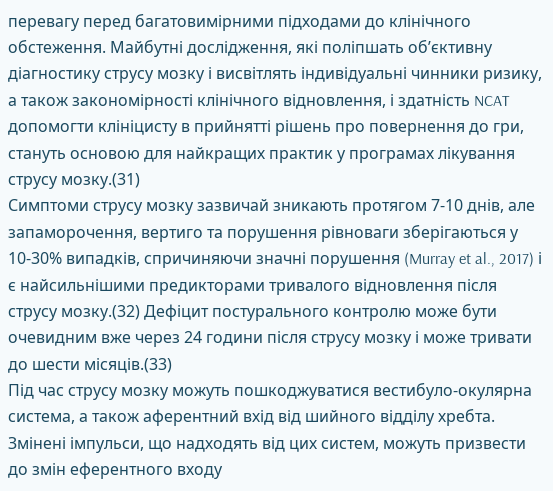перевагу перед багатовимірними підходами до клінічного обстеження. Майбутні дослідження, які поліпшать об’єктивну діагностику струсу мозку і висвітлять індивідуальні чинники ризику, а також закономірності клінічного відновлення, і здатність NCAT допомогти клініцисту в прийнятті рішень про повернення до гри, стануть основою для найкращих практик у програмах лікування струсу мозку.(31)
Симптоми струсу мозку зазвичай зникають протягом 7-10 днів, але запаморочення, вертиго та порушення рівноваги зберігаються у 10-30% випадків, спричиняючи значні порушення (Murray et al., 2017) і є найсильнішими предикторами тривалого відновлення після струсу мозку.(32) Дефіцит постурального контролю може бути очевидним вже через 24 години після струсу мозку і може тривати до шести місяців.(33)
Під час струсу мозку можуть пошкоджуватися вестибуло-окулярна система, а також аферентний вхід від шийного відділу хребта. Змінені імпульси, що надходять від цих систем, можуть призвести до змін еферентного входу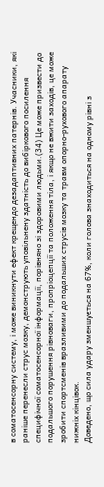в соматосенсорну систему, і може виникнути ефект крещендо дезадаптивних патернів. Учасники, які раніше перенесли струс мозку, демонструють уповільнену здатність до вибіркового посилення специфічної соматосенсорної інформації, порівняно зі здоровими людьми.(34) Це може призвести до подальшого порушення рівноваги, пропріоцепції та положення тіла, і якщо не вжити заходів, це може зробити спортсменів вразливими до подальших струсів мозку та травм опорно-рухового апарату нижніх кінцівок.
Доведено, що сила удару зменшується на 67%, коли голова знаходиться на одному рівні з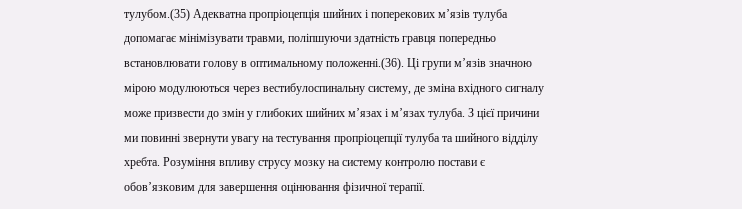тулубом.(35) Адекватна пропріоцепція шийних і поперекових м’язів тулуба допомагає мінімізувати травми, поліпшуючи здатність гравця попередньо встановлювати голову в оптимальному положенні.(36). Ці групи м’язів значною мірою модулюються через вестибулоспинальну систему, де зміна вхідного сигналу може призвести до змін у глибоких шийних м’язах і м’язах тулуба. З цієї причини ми повинні звернути увагу на тестування пропріоцепції тулуба та шийного відділу хребта. Розуміння впливу струсу мозку на систему контролю постави є обов’язковим для завершення оцінювання фізичної терапії.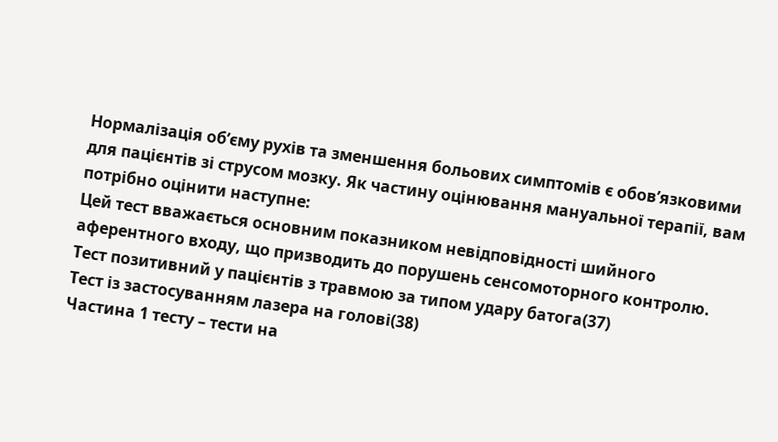Нормалізація об’єму рухів та зменшення больових симптомів є обов’язковими для пацієнтів зі струсом мозку. Як частину оцінювання мануальної терапії, вам потрібно оцінити наступне:
Цей тест вважається основним показником невідповідності шийного аферентного входу, що призводить до порушень сенсомоторного контролю. Тест позитивний у пацієнтів з травмою за типом удару батога(37)
Тест із застосуванням лазера на голові(38)
Частина 1 тесту – тести на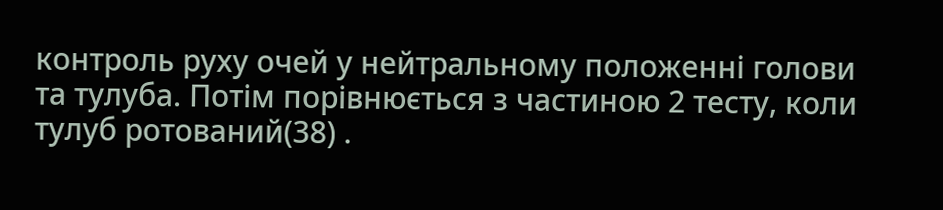контроль руху очей у нейтральному положенні голови та тулуба. Потім порівнюється з частиною 2 тесту, коли тулуб ротований(38) .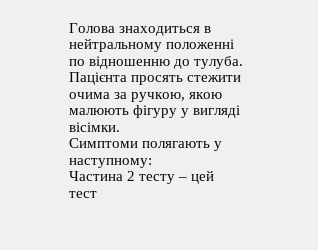Голова знаходиться в нейтральному положенні по відношенню до тулуба. Пацієнта просять стежити очима за ручкою, якою малюють фігуру у вигляді вісімки.
Симптоми полягають у наступному:
Частина 2 тесту – цей тест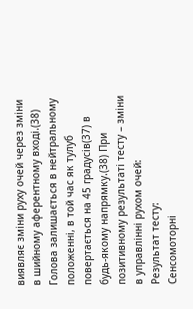виявляє зміни руху очей через зміни в шийному аферентному вході.(38) Голова залишається в нейтральному положенні, в той час як тулуб повертається на 45 градусів(37) в будь-якому напрямку.(38) При позитивному результаті тесту – зміни в управлінні рухом очей:
Результат тесту:
Сенсомоторні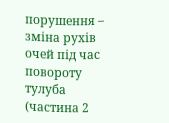порушення – зміна рухів очей під час повороту тулуба (частина 2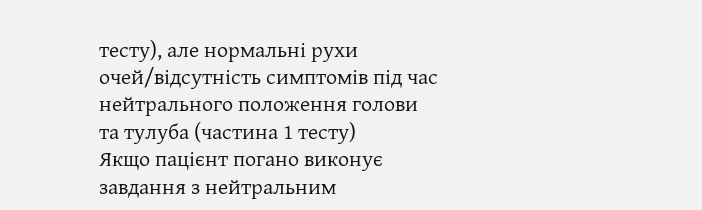тесту), але нормальні рухи очей/відсутність симптомів під час нейтрального положення голови та тулуба (частина 1 тесту)
Якщо пацієнт погано виконує завдання з нейтральним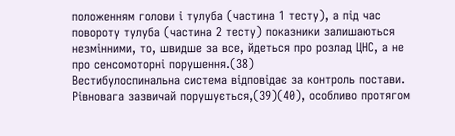положенням голови і тулуба (частина 1 тесту), а під час повороту тулуба (частина 2 тесту) показники залишаються незмінними, то, швидше за все, йдеться про розлад ЦНС, а не про сенсомоторні порушення.(38)
Вестибулоспинальна система відповідає за контроль постави. Рівновага зазвичай порушується,(39)(40), особливо протягом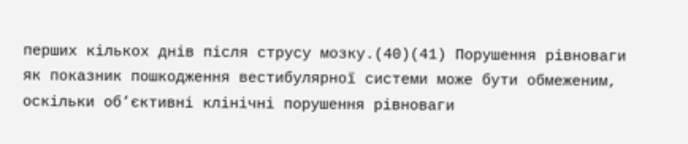перших кількох днів після струсу мозку.(40)(41) Порушення рівноваги як показник пошкодження вестибулярної системи може бути обмеженим, оскільки об’єктивні клінічні порушення рівноваги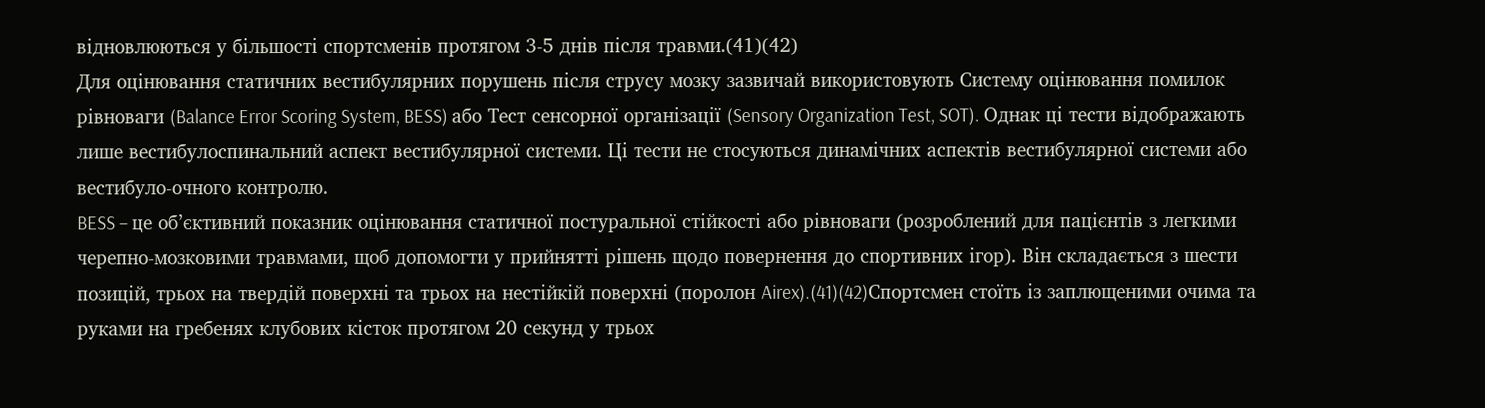відновлюються у більшості спортсменів протягом 3-5 днів після травми.(41)(42)
Для оцінювання статичних вестибулярних порушень після струсу мозку зазвичай використовують Систему оцінювання помилок рівноваги (Balance Error Scoring System, BESS) або Тест сенсорної організації (Sensory Organization Test, SOT). Однак ці тести відображають лише вестибулоспинальний аспект вестибулярної системи. Ці тести не стосуються динамічних аспектів вестибулярної системи або вестибуло-очного контролю.
BESS – це об’єктивний показник оцінювання статичної постуральної стійкості або рівноваги (розроблений для пацієнтів з легкими черепно-мозковими травмами, щоб допомогти у прийнятті рішень щодо повернення до спортивних ігор). Він складається з шести позицій, трьох на твердій поверхні та трьох на нестійкій поверхні (поролон Airex).(41)(42)Спортсмен стоїть із заплющеними очима та руками на гребенях клубових кісток протягом 20 секунд у трьох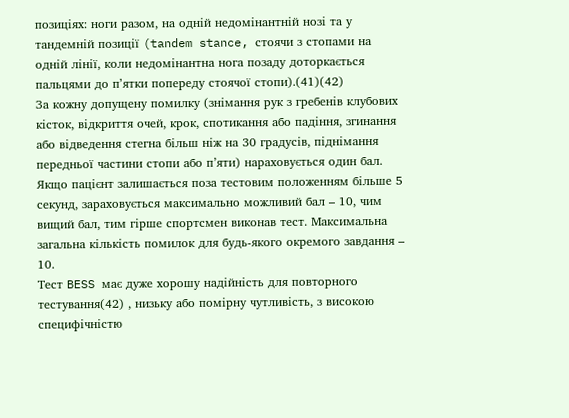позиціях: ноги разом, на одній недомінантній нозі та у тандемній позиції (tandem stance, стоячи з стопами на одній лінії, коли недомінантна нога позаду доторкається пальцями до пʼятки попереду стоячої стопи).(41)(42)
За кожну допущену помилку (знімання рук з гребенів клубових кісток, відкриття очей, крок, спотикання або падіння, згинання або відведення стегна більш ніж на 30 градусів, піднімання передньої частини стопи або п’яти) нараховується один бал. Якщо пацієнт залишається поза тестовим положенням більше 5 секунд, зараховується максимально можливий бал – 10, чим вищий бал, тим гірше спортсмен виконав тест. Максимальна загальна кількість помилок для будь-якого окремого завдання – 10.
Тест BESS має дуже хорошу надійність для повторного тестування(42) , низьку або помірну чутливість, з високою специфічністю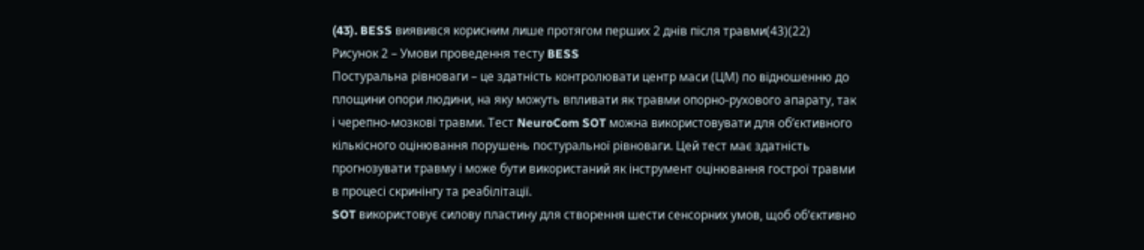(43). BESS виявився корисним лише протягом перших 2 днів після травми(43)(22)
Рисунок 2 – Умови проведення тесту BESS
Постуральна рівноваги – це здатність контролювати центр маси (ЦМ) по відношенню до площини опори людини, на яку можуть впливати як травми опорно-рухового апарату, так і черепно-мозкові травми. Тест NeuroCom SOT можна використовувати для об’єктивного кількісного оцінювання порушень постуральної рівноваги. Цей тест має здатність прогнозувати травму і може бути використаний як інструмент оцінювання гострої травми в процесі скринінгу та реабілітації.
SOT використовує силову пластину для створення шести сенсорних умов, щоб об’єктивно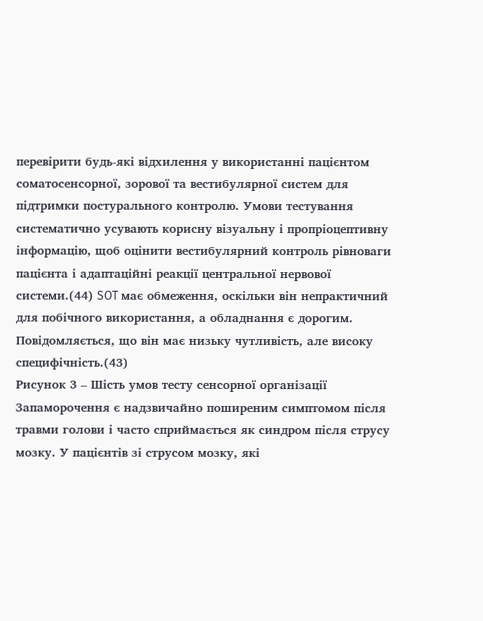перевірити будь-які відхилення у використанні пацієнтом соматосенсорної, зорової та вестибулярної систем для підтримки постурального контролю. Умови тестування систематично усувають корисну візуальну і пропріоцептивну інформацію, щоб оцінити вестибулярний контроль рівноваги пацієнта і адаптаційні реакції центральної нервової системи.(44) SOT має обмеження, оскільки він непрактичний для побічного використання, а обладнання є дорогим. Повідомляється, що він має низьку чутливість, але високу специфічність.(43)
Рисунок 3 – Шість умов тесту сенсорної організації
Запаморочення є надзвичайно поширеним симптомом після травми голови і часто сприймається як синдром після струсу мозку. У пацієнтів зі струсом мозку, які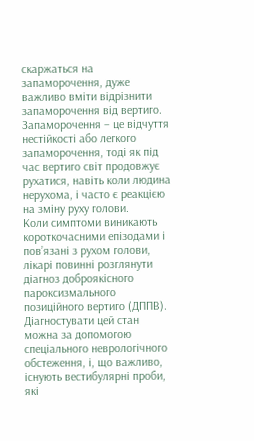скаржаться на запаморочення, дуже важливо вміти відрізнити запаморочення від вертиго. Запаморочення – це відчуття нестійкості або легкого запаморочення, тоді як під час вертиго світ продовжує рухатися, навіть коли людина нерухома, і часто є реакцією на зміну руху голови.
Коли симптоми виникають короткочасними епізодами і пов’язані з рухом голови, лікарі повинні розглянути діагноз доброякісного пароксизмального позиційного вертиго (ДППВ). Діагностувати цей стан можна за допомогою спеціального неврологічного обстеження, і, що важливо, існують вестибулярні проби, які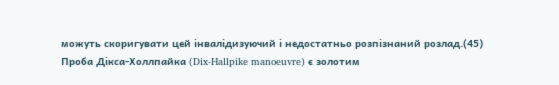можуть скоригувати цей інвалідизуючий і недостатньо розпізнаний розлад.(45)
Проба Дікса-Холлпайка (Dix-Hallpike manoeuvre) є золотим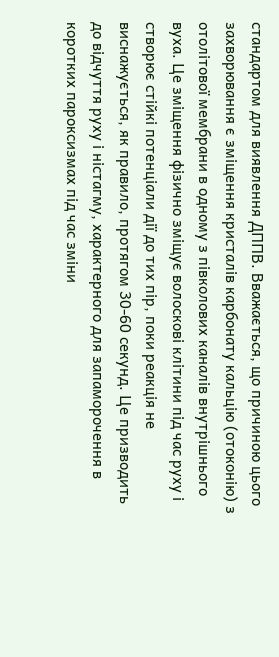стандартом для виявлення ДППВ. Вважається, що причиною цього захворювання є зміщення кристалів карбонату кальцію (отоконію) з отолітової мембрани в одному з півколових каналів внутрішнього вуха. Це зміщення фізично зміщує волоскові клітини під час руху і створює стійкі потенціали дії до тих пір, поки реакція не виснажується, як правило, протягом 30-60 секунд. Це призводить до відчуття руху і ністагму, характерного для запаморочення в коротких пароксизмах під час зміни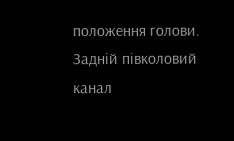положення голови.
Задній півколовий канал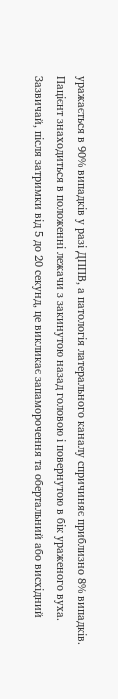уражається в 90% випадків у разі ДППВ, а патологія латерального каналу спричиняє приблизно 8% випадків. Пацієнт знаходиться в положенні лежачи з закинутою назад головою і повернутою в бік ураженого вуха. Зазвичай, після затримки від 5 до 20 секунд, це викликає запаморочення та обертальний або висхідний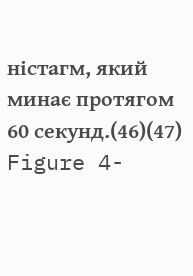ністагм, який минає протягом 60 секунд.(46)(47)
Figure 4-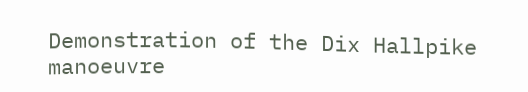Demonstration of the Dix Hallpike manoeuvre